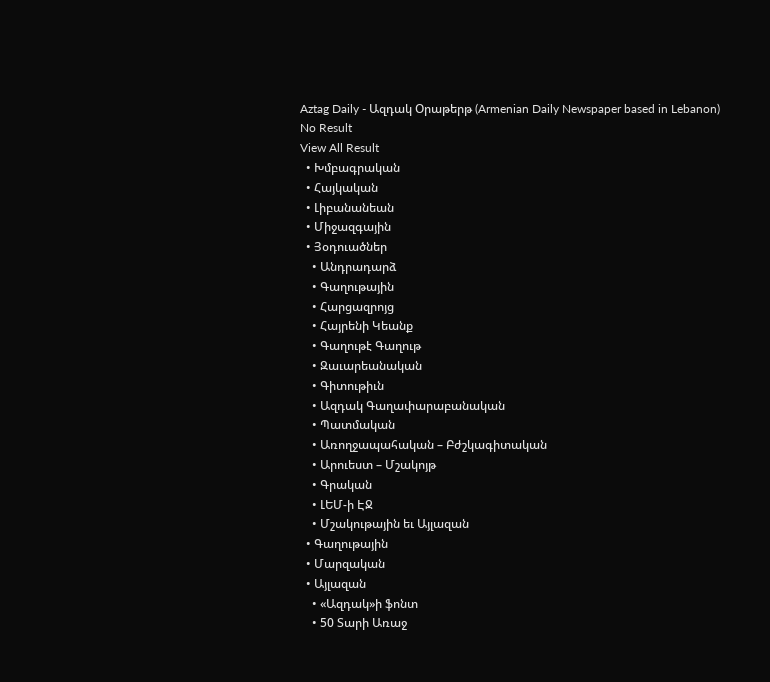Aztag Daily - Ազդակ Օրաթերթ (Armenian Daily Newspaper based in Lebanon)
No Result
View All Result
  • Խմբագրական
  • Հայկական
  • Լիբանանեան
  • Միջազգային
  • Յօդուածներ
    • Անդրադարձ
    • Գաղութային
    • Հարցազրոյց
    • Հայրենի Կեանք
    • Գաղութէ Գաղութ
    • Զաւարեանական
    • Գիտութիւն
    • Ազդակ Գաղափարաբանական
    • Պատմական
    • Առողջապահական – Բժշկագիտական
    • Արուեստ – Մշակոյթ
    • Գրական
    • ԼԵՄ-ի ԷՋ
    • Մշակութային եւ Այլազան
  • Գաղութային
  • Մարզական
  • Այլազան
    • «Ազդակ»ի ֆոնտ
    • 50 Տարի Առաջ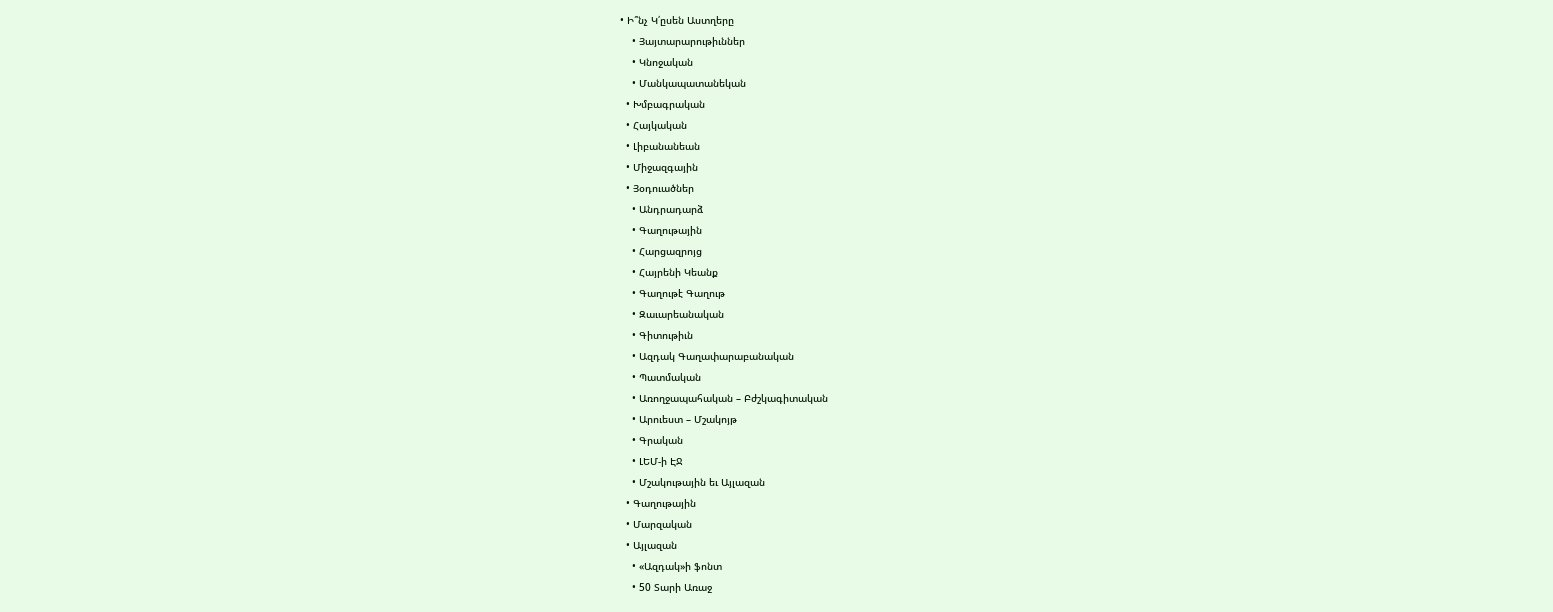• Ի՞նչ Կ՛ըսեն Աստղերը
    • Յայտարարութիւններ
    • Կնոջական
    • Մանկապատանեկան
  • Խմբագրական
  • Հայկական
  • Լիբանանեան
  • Միջազգային
  • Յօդուածներ
    • Անդրադարձ
    • Գաղութային
    • Հարցազրոյց
    • Հայրենի Կեանք
    • Գաղութէ Գաղութ
    • Զաւարեանական
    • Գիտութիւն
    • Ազդակ Գաղափարաբանական
    • Պատմական
    • Առողջապահական – Բժշկագիտական
    • Արուեստ – Մշակոյթ
    • Գրական
    • ԼԵՄ-ի ԷՋ
    • Մշակութային եւ Այլազան
  • Գաղութային
  • Մարզական
  • Այլազան
    • «Ազդակ»ի ֆոնտ
    • 50 Տարի Առաջ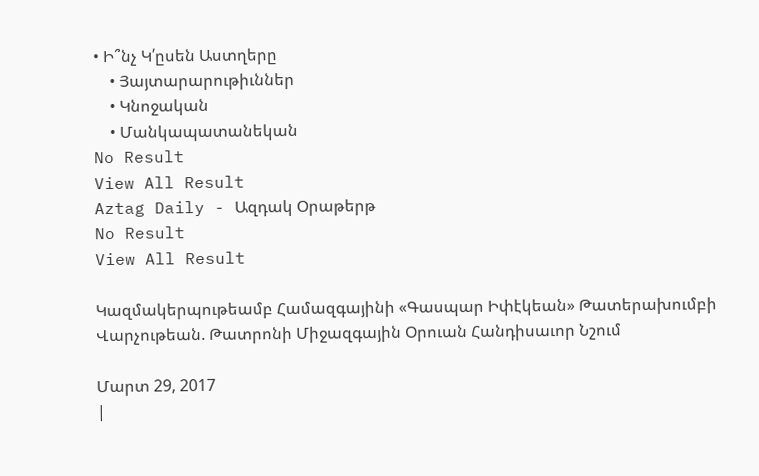• Ի՞նչ Կ՛ըսեն Աստղերը
    • Յայտարարութիւններ
    • Կնոջական
    • Մանկապատանեկան
No Result
View All Result
Aztag Daily - Ազդակ Օրաթերթ
No Result
View All Result

Կազմակերպութեամբ Համազգայինի «Գասպար Իփէկեան» Թատերախումբի Վարչութեան. Թատրոնի Միջազգային Օրուան Հանդիսաւոր Նշում

Մարտ 29, 2017
|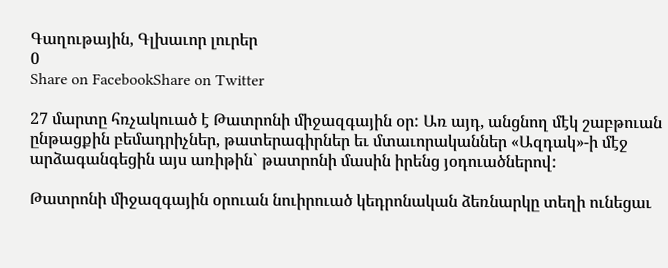Գաղութային, Գլխաւոր լուրեր
0
Share on FacebookShare on Twitter

27 մարտը հռչակուած է Թատրոնի միջազգային օր: Առ այդ, անցնող մէկ շաբթուան ընթացքին բեմադրիչներ, թատերագիրներ եւ մտաւորականներ «Ազդակ»-ի մէջ արձագանգեցին այս առիթին` թատրոնի մասին իրենց յօդուածներով:

Թատրոնի միջազգային օրուան նուիրուած կեդրոնական ձեռնարկը տեղի ունեցաւ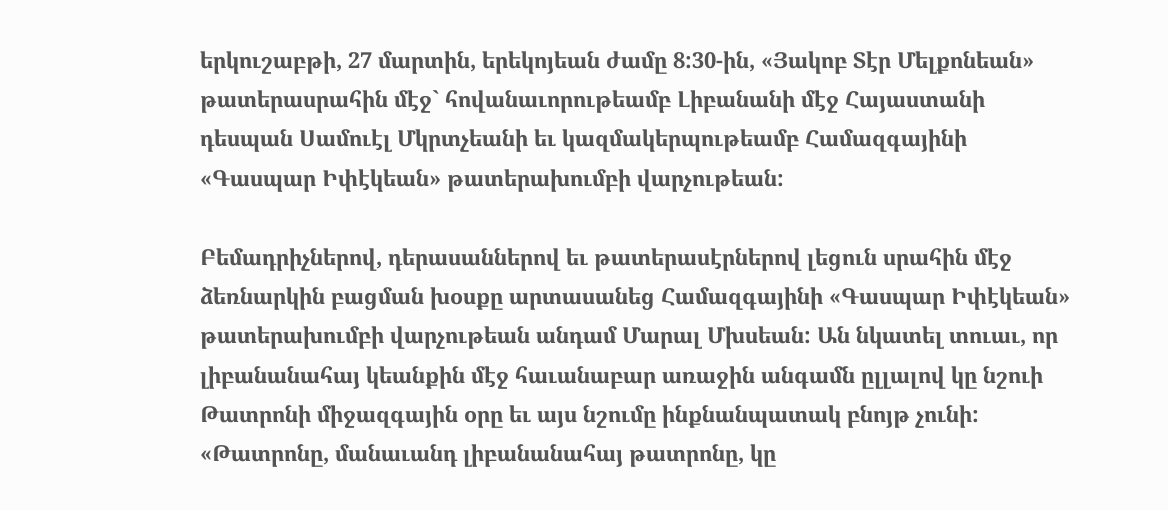երկուշաբթի, 27 մարտին, երեկոյեան ժամը 8:30-ին, «Յակոբ Տէր Մելքոնեան» թատերասրահին մէջ` հովանաւորութեամբ Լիբանանի մէջ Հայաստանի դեսպան Սամուէլ Մկրտչեանի եւ կազմակերպութեամբ Համազգայինի «Գասպար Իփէկեան» թատերախումբի վարչութեան:

Բեմադրիչներով, դերասաններով եւ թատերասէրներով լեցուն սրահին մէջ ձեռնարկին բացման խօսքը արտասանեց Համազգայինի «Գասպար Իփէկեան» թատերախումբի վարչութեան անդամ Մարալ Մխսեան: Ան նկատել տուաւ, որ լիբանանահայ կեանքին մէջ հաւանաբար առաջին անգամն ըլլալով կը նշուի Թատրոնի միջազգային օրը եւ այս նշումը ինքնանպատակ բնոյթ չունի: «Թատրոնը, մանաւանդ լիբանանահայ թատրոնը, կը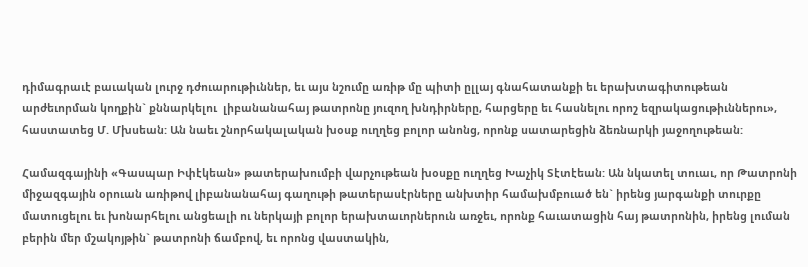դիմագրաւէ բաւական լուրջ դժուարութիւններ, եւ այս նշումը առիթ մը պիտի ըլլայ գնահատանքի եւ երախտագիտութեան արժեւորման կողքին` քննարկելու  լիբանանահայ թատրոնը յուզող խնդիրները, հարցերը եւ հասնելու որոշ եզրակացութիւններու», հաստատեց Մ. Մխսեան: Ան նաեւ շնորհակալական խօսք ուղղեց բոլոր անոնց, որոնք սատարեցին ձեռնարկի յաջողութեան:

Համազգայինի «Գասպար Իփէկեան» թատերախումբի վարչութեան խօսքը ուղղեց Խաչիկ Տէտէեան: Ան նկատել տուաւ, որ Թատրոնի միջազգային օրուան առիթով լիբանանահայ գաղութի թատերասէրները անխտիր համախմբուած են` իրենց յարգանքի տուրքը մատուցելու եւ խոնարհելու անցեալի ու ներկայի բոլոր երախտաւորներուն առջեւ, որոնք հաւատացին հայ թատրոնին, իրենց լուման բերին մեր մշակոյթին` թատրոնի ճամբով, եւ որոնց վաստակին,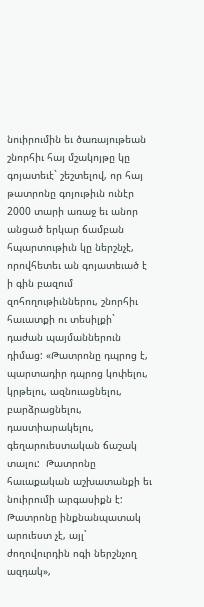նուիրումին եւ ծառայութեան շնորհիւ հայ մշակոյթը կը գոյատեւէ` շեշտելով, որ հայ թատրոնը գոյութիւն ունէր 2000 տարի առաջ եւ անոր անցած երկար ճամբան հպարտութիւն կը ներշնչէ, որովհետեւ ան գոյատեւած է ի գին բազում զոհողութիւններու, շնորհիւ հաւատքի ու տեսիլքի` դաժան պայմաններուն դիմաց: «Թատրոնը դպրոց է, պարտադիր դպրոց կոփելու, կրթելու, ազնուացնելու, բարձրացնելու, դաստիարակելու, գեղարուեստական ճաշակ տալու:  Թատրոնը հաւաքական աշխատանքի եւ նուիրումի արգասիքն է: Թատրոնը ինքնանպատակ արուեստ չէ, այլ` ժողովուրդին ոգի ներշնչող ազդակ»,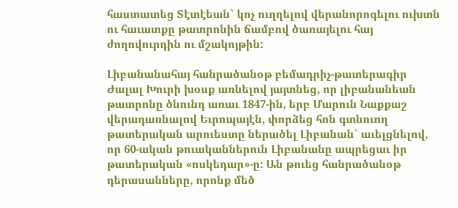հաստատեց Տէտէեան` կոչ ուղղելով վերանորոգելու ուխտն ու հաւատքը թատրոնին ճամբով ծառայելու հայ ժողովուրդին ու մշակոյթին:

Լիբանանահայ հանրածանօթ բեմադրիչ-թատերագիր Ժալալ Խուրի խօսք առնելով յայտնեց, որ լիբանանեան թատրոնը ծնունդ առաւ 1847-ին, երբ Մարուն Նաքքաշ վերադառնալով Եւրոպայէն, փորձեց հոն գտնուող թատերական արուեստը ներածել Լիբանան` աւելցնելով, որ 60-ական թուականներուն Լիբանանը ապրեցաւ իր թատերական «ոսկեդար»-ը: Ան թուեց հանրածանօթ դերասանները, որոնք մեծ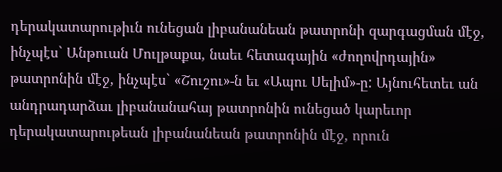դերակատարութիւն ունեցան լիբանանեան թատրոնի զարգացման մէջ, ինչպէս` Անթուան Մուլթաքա, նաեւ հետագային «ժողովրդային» թատրոնին մէջ, ինչպէս` «Շուշու»-ն եւ «Ապու Սելիմ»-ը: Այնուհետեւ ան անդրադարձաւ լիբանանահայ թատրոնին ունեցած կարեւոր դերակատարութեան լիբանանեան թատրոնին մէջ, որուն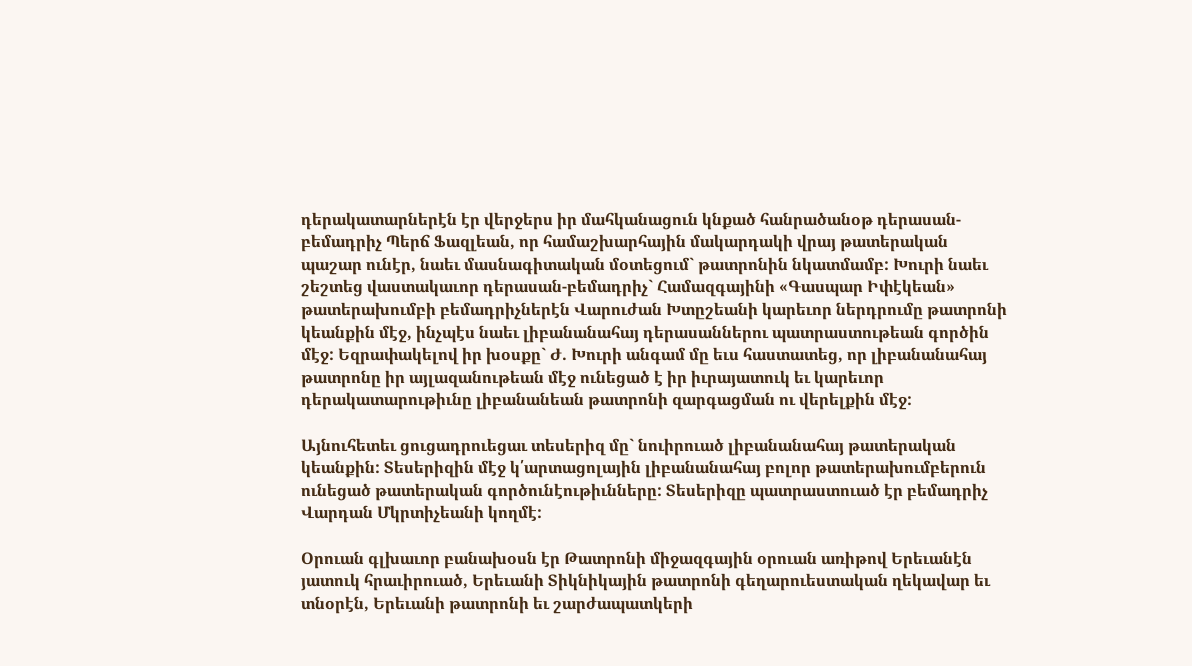դերակատարներէն էր վերջերս իր մահկանացուն կնքած հանրածանօթ դերասան-բեմադրիչ Պերճ Ֆազլեան, որ համաշխարհային մակարդակի վրայ թատերական պաշար ունէր, նաեւ մասնագիտական մօտեցում` թատրոնին նկատմամբ: Խուրի նաեւ շեշտեց վաստակաւոր դերասան-բեմադրիչ` Համազգայինի «Գասպար Իփէկեան» թատերախումբի բեմադրիչներէն Վարուժան Խտըշեանի կարեւոր ներդրումը թատրոնի կեանքին մէջ, ինչպէս նաեւ լիբանանահայ դերասաններու պատրաստութեան գործին մէջ: Եզրափակելով իր խօսքը` Ժ. Խուրի անգամ մը եւս հաստատեց, որ լիբանանահայ թատրոնը իր այլազանութեան մէջ ունեցած է իր իւրայատուկ եւ կարեւոր դերակատարութիւնը լիբանանեան թատրոնի զարգացման ու վերելքին մէջ:

Այնուհետեւ ցուցադրուեցաւ տեսերիզ մը` նուիրուած լիբանանահայ թատերական կեանքին: Տեսերիզին մէջ կ՛արտացոլային լիբանանահայ բոլոր թատերախումբերուն ունեցած թատերական գործունէութիւնները: Տեսերիզը պատրաստուած էր բեմադրիչ Վարդան Մկրտիչեանի կողմէ:

Օրուան գլխաւոր բանախօսն էր Թատրոնի միջազգային օրուան առիթով Երեւանէն յատուկ հրաւիրուած, Երեւանի Տիկնիկային թատրոնի գեղարուեստական ղեկավար եւ տնօրէն, Երեւանի թատրոնի եւ շարժապատկերի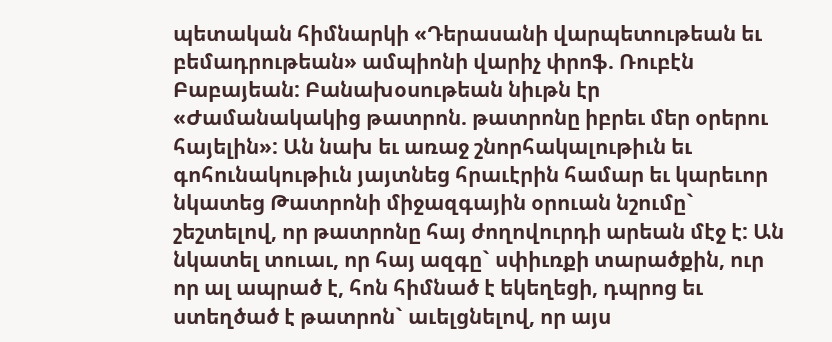պետական հիմնարկի «Դերասանի վարպետութեան եւ բեմադրութեան» ամպիոնի վարիչ փրոֆ. Ռուբէն Բաբայեան: Բանախօսութեան նիւթն էր «Ժամանակակից թատրոն. թատրոնը իբրեւ մեր օրերու հայելին»: Ան նախ եւ առաջ շնորհակալութիւն եւ գոհունակութիւն յայտնեց հրաւէրին համար եւ կարեւոր նկատեց Թատրոնի միջազգային օրուան նշումը` շեշտելով, որ թատրոնը հայ ժողովուրդի արեան մէջ է: Ան նկատել տուաւ, որ հայ ազգը` սփիւռքի տարածքին, ուր որ ալ ապրած է, հոն հիմնած է եկեղեցի, դպրոց եւ ստեղծած է թատրոն` աւելցնելով, որ այս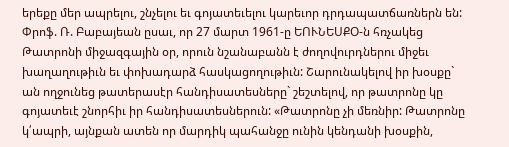երեքը մեր ապրելու, շնչելու եւ գոյատեւելու կարեւոր դրդապատճառներն են: Փրոֆ. Ռ. Բաբայեան ըսաւ, որ 27 մարտ 1961-ը ԵՈՒՆԵՍՔՕ-ն հռչակեց Թատրոնի միջազգային օր, որուն նշանաբանն է ժողովուրդներու միջեւ խաղաղութիւն եւ փոխադարձ հասկացողութիւն: Շարունակելով իր խօսքը` ան ողջունեց թատերասէր հանդիսատեսները` շեշտելով, որ թատրոնը կը գոյատեւէ շնորհիւ իր հանդիսատեսներուն: «Թատրոնը չի մեռնիր: Թատրոնը կ՛ապրի, այնքան ատեն որ մարդիկ պահանջը ունին կենդանի խօսքին,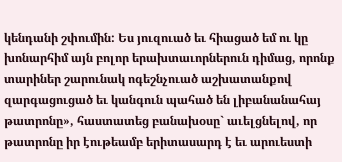կենդանի շփումին: Ես յուզուած եւ հիացած եմ ու կը խոնարհիմ այն բոլոր երախտաւորներուն դիմաց, որոնք տարիներ շարունակ ոգեշնչուած աշխատանքով զարգացուցած եւ կանգուն պահած են լիբանանահայ թատրոնը», հաստատեց բանախօսը` աւելցնելով, որ թատրոնը իր էութեամբ երիտասարդ է եւ արուեստի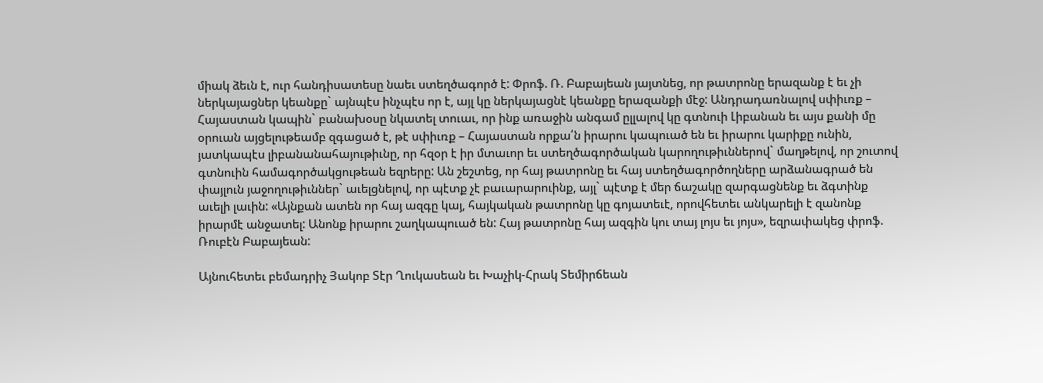միակ ձեւն է, ուր հանդիսատեսը նաեւ ստեղծագործ է: Փրոֆ. Ռ. Բաբայեան յայտնեց, որ թատրոնը երազանք է եւ չի ներկայացներ կեանքը` այնպէս ինչպէս որ է, այլ կը ներկայացնէ կեանքը երազանքի մէջ: Անդրադառնալով սփիւռք – Հայաստան կապին` բանախօսը նկատել տուաւ, որ ինք առաջին անգամ ըլլալով կը գտնուի Լիբանան եւ այս քանի մը օրուան այցելութեամբ զգացած է, թէ սփիւռք – Հայաստան որքա՛ն իրարու կապուած են եւ իրարու կարիքը ունին, յատկապէս լիբանանահայութիւնը, որ հզօր է իր մտաւոր եւ ստեղծագործական կարողութիւններով` մաղթելով, որ շուտով գտնուին համագործակցութեան եզրերը: Ան շեշտեց, որ հայ թատրոնը եւ հայ ստեղծագործողները արձանագրած են փայլուն յաջողութիւններ` աւելցնելով, որ պէտք չէ բաւարարուինք, այլ` պէտք է մեր ճաշակը զարգացնենք եւ ձգտինք աւելի լաւին: «Այնքան ատեն որ հայ ազգը կայ, հայկական թատրոնը կը գոյատեւէ, որովհետեւ անկարելի է զանոնք իրարմէ անջատել: Անոնք իրարու շաղկապուած են: Հայ թատրոնը հայ ազգին կու տայ լոյս եւ յոյս», եզրափակեց փրոֆ. Ռուբէն Բաբայեան:

Այնուհետեւ բեմադրիչ Յակոբ Տէր Ղուկասեան եւ Խաչիկ-Հրակ Տեմիրճեան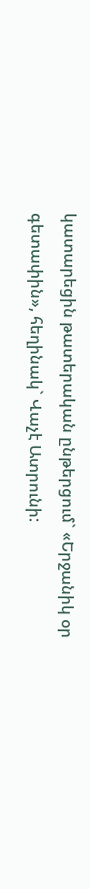կատարեցին թատերական ընթերցում` «Երջանիկ օր գետափին», հեղինակ` Վաչէ Ատրունի: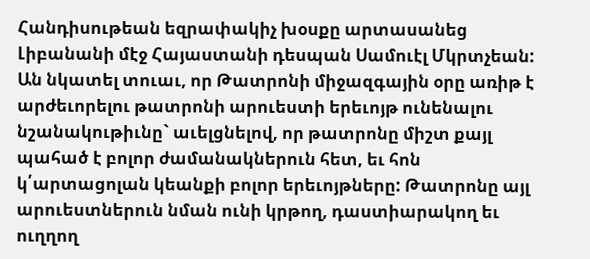Հանդիսութեան եզրափակիչ խօսքը արտասանեց Լիբանանի մէջ Հայաստանի դեսպան Սամուէլ Մկրտչեան: Ան նկատել տուաւ, որ Թատրոնի միջազգային օրը առիթ է արժեւորելու թատրոնի արուեստի երեւոյթ ունենալու նշանակութիւնը` աւելցնելով, որ թատրոնը միշտ քայլ պահած է բոլոր ժամանակներուն հետ, եւ հոն կ՛արտացոլան կեանքի բոլոր երեւոյթները: Թատրոնը այլ արուեստներուն նման ունի կրթող, դաստիարակող եւ ուղղող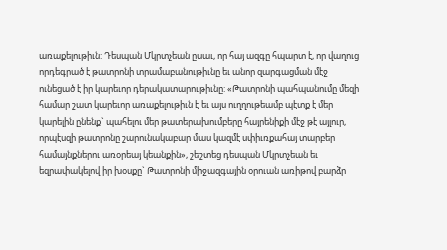առաքելութիւն: Դեսպան Մկրտչեան ըսաւ, որ հայ ազգը հպարտ է, որ վաղուց որդեգրած է թատրոնի տրամաբանութիւնը եւ անոր զարգացման մէջ ունեցած է իր կարեւոր դերակատարութիւնը: «Թատրոնի պահպանումը մեզի համար շատ կարեւոր առաքելութիւն է եւ այս ուղղութեամբ պէտք է մեր կարելին ընենք` պահելու մեր թատերախումբերը հայրենիքի մէջ թէ այլուր, որպէսզի թատրոնը շարունակաբար մաս կազմէ սփիւռքահայ տարբեր համայնքներու առօրեայ կեանքին», շեշտեց դեսպան Մկրտչեան եւ եզրափակելով իր խօսքը` Թատրոնի միջազգային օրուան առիթով բարձր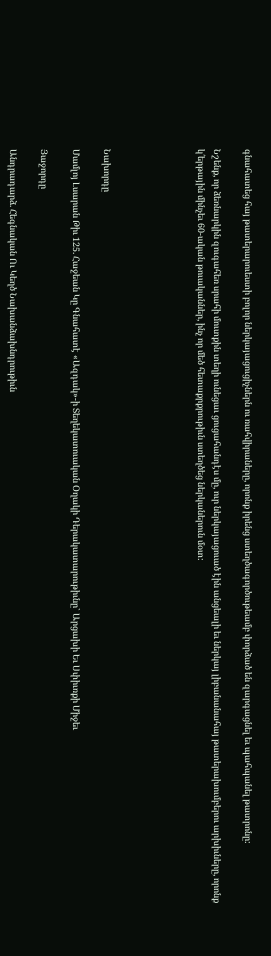գնահատեց հայ թատերարուեստի բոլոր ներկայացուցիչներն ու ռահվիրաները, որոնք իրենց ստեղծագործութեամբ փորձած են զարգացնել եւ պահպանել թատրոնը:

Նշենք, որ ձեռնարկին զուգահեռ սրահի մուտքին տեղի ունեցաւ ցուցահանդէս մը, ուր ներկայացուած էին անցեալի եւ ներկայ լիբանանահայ թատերախումբերու արխիւները, որոնք կ՛երթային մինչեւ 60-ական թուականներ, ինչ որ մեծ հետաքրքրութիւն ստեղծեց ներկաներուն մօտ:





Նախորդը

Մամլոյ Լսարան Թիւ 125. Հաջեան Կը Գնահատէ «Ազդակ»-ի Տեղեկատուական Օղակի Դերակատարութիւնը` Արցախի Եւ Սփիւռքի Միջեւ

Յաջորդը

Անդրադարձ. Հեգնական Ու Կեղծ Նախանձախնդրութիւն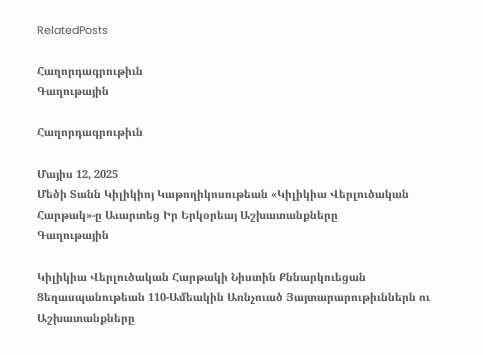RelatedPosts

Հաղորդագրութիւն
Գաղութային

Հաղորդագրութիւն

Մայիս 12, 2025
Մեծի Տանն Կիլիկիոյ Կաթողիկոսութեան «Կիլիկիա Վերլուծական Հարթակ»-ը Աւարտեց Իր Երկօրեայ Աշխատանքները
Գաղութային

Կիլիկիա Վերլուծական Հարթակի Նիստին Քննարկուեցան Ցեղասպանութեան 110-Ամեակին Առնչուած Յայտարարութիւններն ու Աշխատանքները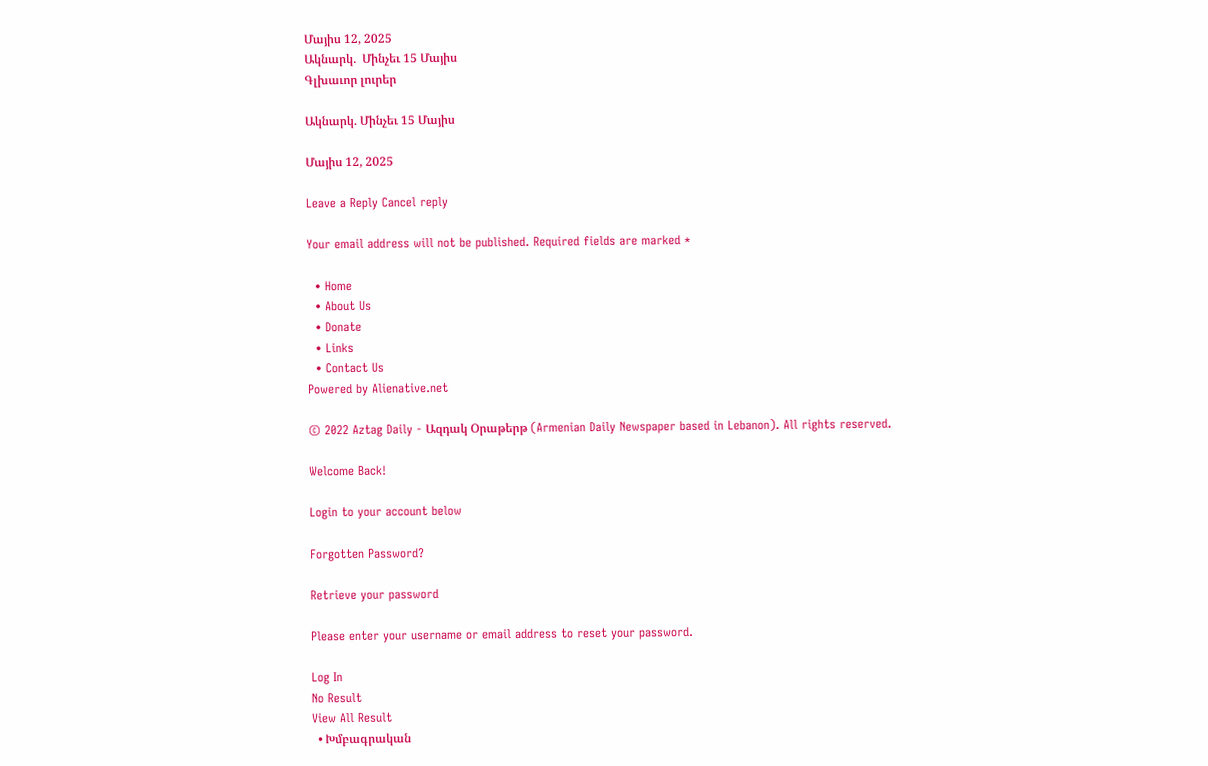Մայիս 12, 2025
Ակնարկ.  Մինչեւ 15 Մայիս
Գլխաւոր լուրեր

Ակնարկ. Մինչեւ 15 Մայիս

Մայիս 12, 2025

Leave a Reply Cancel reply

Your email address will not be published. Required fields are marked *

  • Home
  • About Us
  • Donate
  • Links
  • Contact Us
Powered by Alienative.net

© 2022 Aztag Daily - Ազդակ Օրաթերթ (Armenian Daily Newspaper based in Lebanon). All rights reserved.

Welcome Back!

Login to your account below

Forgotten Password?

Retrieve your password

Please enter your username or email address to reset your password.

Log In
No Result
View All Result
  • Խմբագրական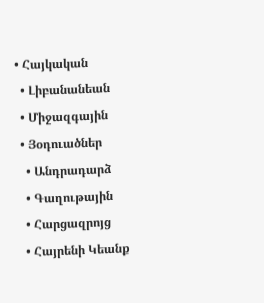• Հայկական
  • Լիբանանեան
  • Միջազգային
  • Յօդուածներ
    • Անդրադարձ
    • Գաղութային
    • Հարցազրոյց
    • Հայրենի Կեանք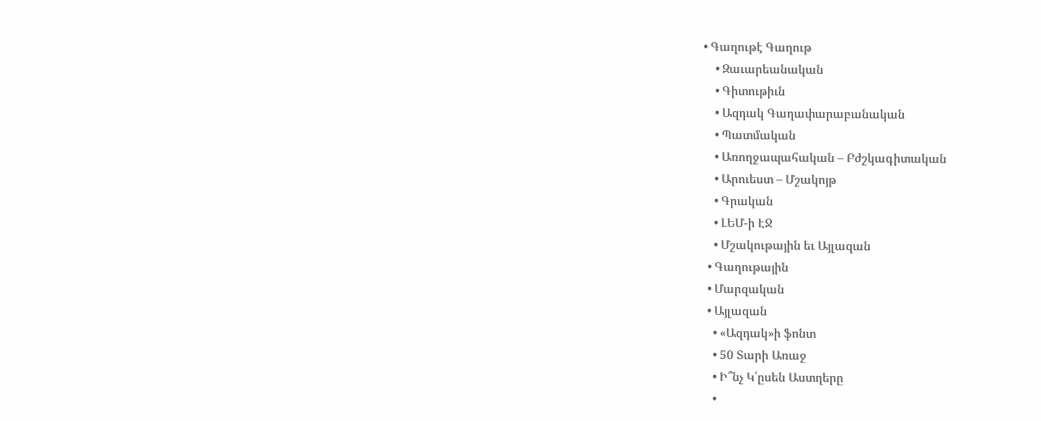• Գաղութէ Գաղութ
    • Զաւարեանական
    • Գիտութիւն
    • Ազդակ Գաղափարաբանական
    • Պատմական
    • Առողջապահական – Բժշկագիտական
    • Արուեստ – Մշակոյթ
    • Գրական
    • ԼԵՄ-ի ԷՋ
    • Մշակութային եւ Այլազան
  • Գաղութային
  • Մարզական
  • Այլազան
    • «Ազդակ»ի ֆոնտ
    • 50 Տարի Առաջ
    • Ի՞նչ Կ՛ըսեն Աստղերը
    •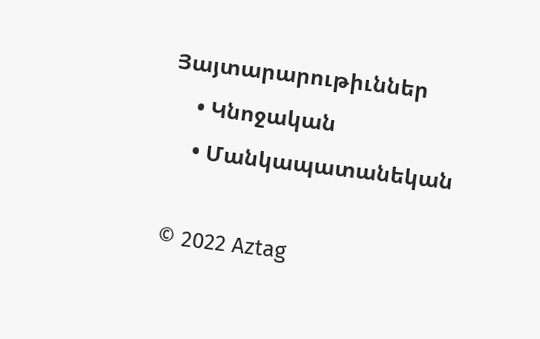Յայտարարութիւններ
    • Կնոջական
    • Մանկապատանեկան

© 2022 Aztag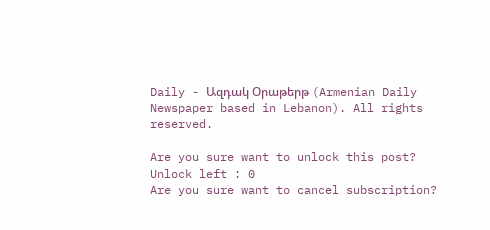Daily - Ազդակ Օրաթերթ (Armenian Daily Newspaper based in Lebanon). All rights reserved.

Are you sure want to unlock this post?
Unlock left : 0
Are you sure want to cancel subscription?